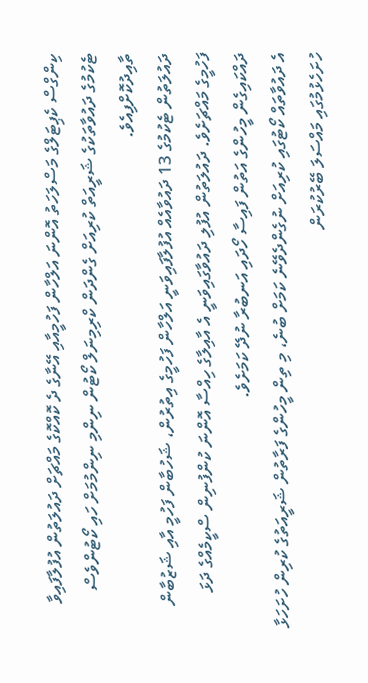ކިންގްސް ކެޕިޓަލްގެ މަސްލަހަތު އޮންނަ އަލްހާން ފަހުމީއާއި އޭނާގެ ދެ ކޮއްކޮގެ މައްޗަށް ދައުލަތުން އުފުލާފައިވާ ޓެކުމުގެ ދައުވާތަކުގެ ޝަރީއަތް ކުރިއަށް ގެންދަން ކްރިމިނަލް ކޯޓުން ނިންމި ނިންމުމަށް ހައި ކޯޓުންވެސް ތާއިދުކޮށްފިއެވެ.
ދައުލަތުން ޓެކުމުގެ 13 ދައުވާއެއް އުފުލާފައިވަނީ އަލްހާން ފަހުމީގެ އިތުރުން، ޝަހުބާން ފަހުމީ އާއި ޝަޒުބާން ފަހުމީގެ މައްޗަށެވެ. ދައުލަތުން އުފުލި ދައުވާގައިވަނީ އެ އާއިލާގެ ހިއްސާ އޮންނަ ކުންފުނިން ސްކީމެއްގެ ދަޅަ ދައްކައިގެން މީހުންގެ އަތުން ފައިސާ ހޯދައި އަނބުރާ ނުދޭ ކަމަށެވެ.
އެ ދައުވާތައް ކޯޓުގައި ކުރިއަށް ނުގެންދެވޭނެ ކަމަށް ބުނެ، މި ތިން މީހުންގެ ފަރާތުން ޝަރީއަތުގެ ކުރިން ހުށަހަޅާ ހުށަހެޅުމުގައި މައްސަލަ ބޭރުކުރަން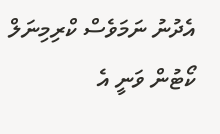އެދުނު ނަމަވެސް ކްރިމިނަލް ކޯޓުން ވަނީ އެ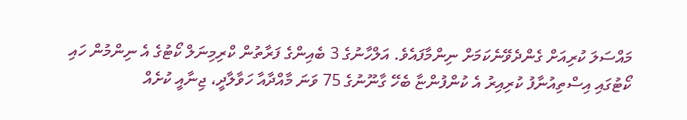މައްސަލަ ކުރިއަށް ގެންދެވޭނެކަމަށް ނިންމާފައެވެ. އަލްހާނުގެ 3 ބެއިންގެ ފަރާތުން ކްރިމިނަލް ކޯޓުގެ އެ ނިންމުން ހައި ކޯޓުގައި އިސްތިއުނާފު ކުރިއިރު އެ ކުންފުންޏާ ބެހޭ ގާނޫނުގެ 75 ވަނަ މާއްދާއާ ހަވާލާދީ، ޖިނާއީ ކުށެއް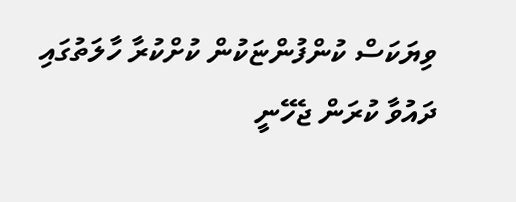ވިޔަކަސް ކުންފުންޏަކުން ކުށްކުރާ ހާލަތުގައި ދައުވާ ކުރަން ޖެހޭނީ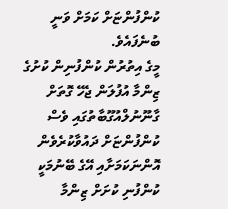ކުންފުންޏަށް ކަމަށް ވަނީ ބުނެފައެވެ.
މީގެ އިތުރުން ކުންފުނިން ކުށުގެ ޒިންމާ އުފުލަން ޖެހޭ ގޮތަށް ގާނޫނުލްއުގޫބާތުގައި ވެސް ކުންފުންޏަށް ދައުވާކުރެވެން އޮންނަކަމަށާއި އޭގެ ބޭނުމަކީ ކުންފުނި ކުށަށް ޒިންމާ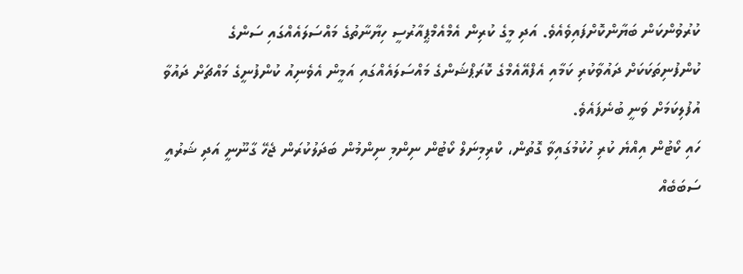ކުރުވުންކަން ބަޔާންކޮށްފައިވެއެވެ. އަދި މީގެ ކުރިން އެމްއެމްޕީއާރުސީ ހިޔާނާތުގެ މައްސަލައެއްގައި ސަންގެ ކުންފުނިތަކަކަށް ދައުވާކުރި ކަމާއި އެފްއޭއެމްގެ ކޮރަޕްޝަންގެ މައްސަލައެއްގައި އަމީން އެވެނިއު ކުންފުނީގެ މައްޗަށް ދައުވާ އުފުލިކަމަށް ވަނީ ބުނެފައެވެ.
ހައި ކޯޓުން އިއްޔެ ކުރި ހުކުމުގައިވާ ގޮތުން، ކްރިމިނަލް ކޯޓުން ނިންމި ނިންމުން ބަދަލުކުރަން ޖެހޭ ގާނޫނީ އަދި ޝަރުއީ ސަބަބެއް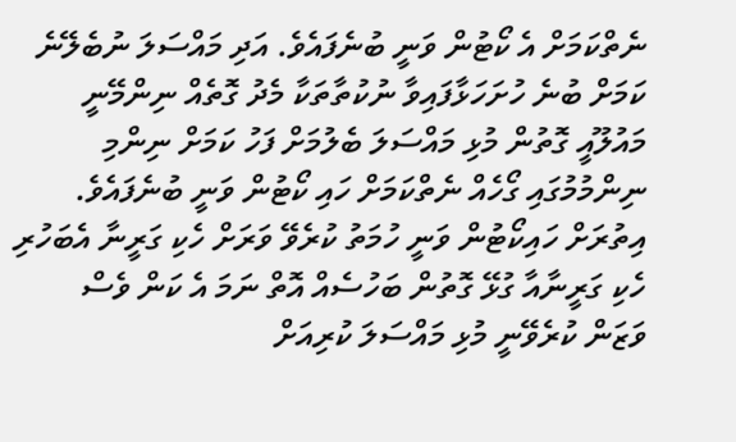ނެތްކަމަށް އެ ކޯޓުން ވަނީ ބުނެފައެވެ. އަދި މައްސަލަ ނުބެލޭނެ ކަމަށް ބުނެ ހުށަހަޅާފައިވާ ނުކުތާތަކާ މެދު ގޮތެއް ނިންމޭނީ މައުލޫއީ ގޮތުން މުޅި މައްސަލަ ބެލުމަށް ފަހު ކަމަށް ނިންމި ނިންމުމުގައި ގޯހެއް ނެތްކަމަށް ހައި ކޯޓުން ވަނީ ބުނެފައެވެ. އިތުރަށް ހައިކޯޓުން ވަނީ ހުމަތު ކުރެވޭ ވަރަށް ހެކި ގަރީނާ އެބަހުރި ހެކި ގަރީނާއާ ގުޅޭ ގޮތުން ބަހުސެއް އޮތް ނަމަ އެ ކަން ވެސް ވަޒަން ކުރެވޭނީ މުޅި މައްސަލަ ކުރިއަށް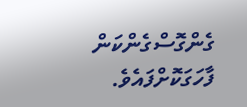ގެންގޮސްގެންކަން ފާހަގަކޮށްފައެވެ.